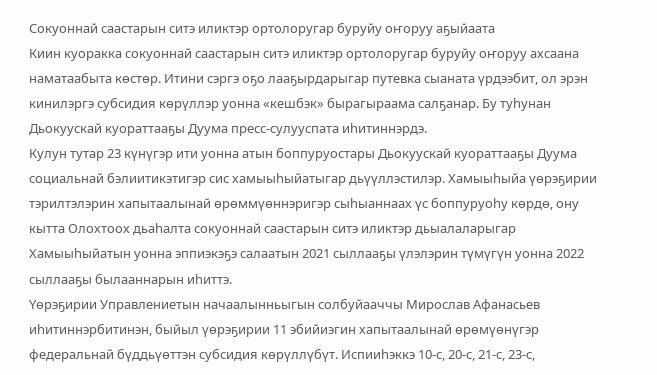Сокуоннай саастарын ситэ иликтэр ортолоругар буруйу оҥоруу аҕыйаата
Киин куоракка сокуоннай саастарын ситэ иликтэр ортолоругар буруйу оҥоруу ахсаана наматаабыта көстөр. Итини сэргэ оҕо лааҕырдарыгар путевка сыаната үрдээбит, ол эрэн кинилэргэ субсидия көрүллэр уонна «кешбэк» бырагыраама салҕанар. Бу туһунан Дьокуускай куораттааҕы Дуума пресс-сулууспата иһитиннэрдэ.
Кулун тутар 23 күнүгэр ити уонна атын боппуруостары Дьокуускай куораттааҕы Дуума социальнай бэлиитикэтигэр сис хамыыһыйатыгар дьүүллэстилэр. Хамыыһыйа үөрэҕирии тэрилтэлэрин хапытаалынай өрөммүөннэригэр сыһыаннаах үс боппуруоһу көрдө, ону кытта Олохтоох дьаһалта сокуоннай саастарын ситэ иликтэр дьыалаларыгар Хамыыһыйатын уонна эппиэкэҕэ салаатын 2021 сыллааҕы үлэлэрин түмүгүн уонна 2022 сыллааҕы былааннарын иһиттэ.
Үөрэҕирии Управлениетын начаалынньыгын солбуйааччы Мирослав Афанасьев иһитиннэрбитинэн, быйыл үөрэҕирии 11 эбийиэгин хапытаалынай өрөмүөнүгэр федеральнай бүддьүөттэн субсидия көрүллүбүт. Испииһэккэ 10-с, 20-с, 21-с, 23-с,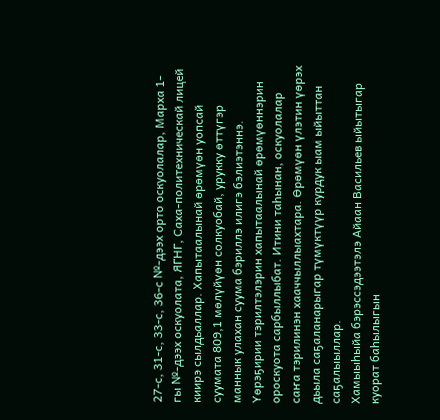27-с, 31-с, 33-с, 36-с №-дээх орто оскуолалар, Марха 1-гы №-дээх оскуолата, ЯГНГ, Саха-политехническай лицей киирэ сылдьаллар. Хапытаалынай өрөмүөн уопсай суумата 809,1 мөлүйүөн солкуобай, урукку өттүгэр маннык улахан суума бэриллэ илигэ бэлиэтэннэ.
Үөрэҕирии тэрилтэлэрин хапытаалынай өрөмүөннэрин ороскуота сарбыллыбат. Итини таһынан, оскуолалар саҥа тэрилинэн хааччыллыахтара. Өрөмүөн үлэтин үөрэх дьыла саҕаланарыгар түмүктүүр курдук ыам ыйыттан саҕалыыллар.
Хамыыһыйа бэрэссэдээтэлэ Айаан Васильев ыйытыгар куорат баһылыгын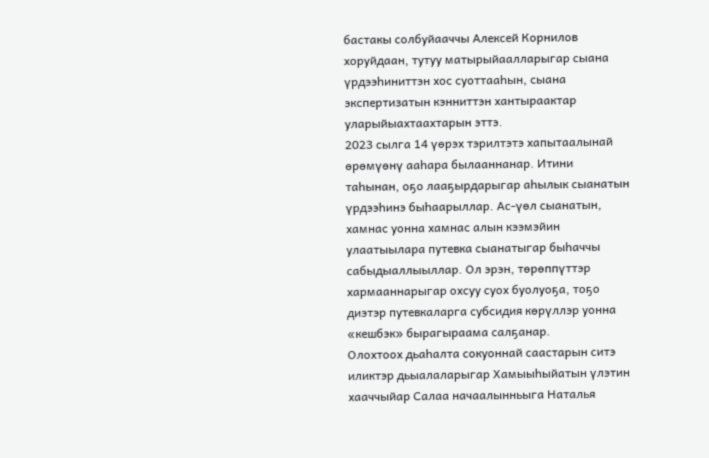бастакы солбуйааччы Алексей Корнилов хоруйдаан, тутуу матырыйаалларыгар сыана үрдээһиниттэн хос суоттааһын, сыана экспертизатын кэнниттэн хантыраактар уларыйыахтаахтарын эттэ.
2023 сылга 14 үөрэх тэрилтэтэ хапытаалынай өрөмүөнү ааһара былааннанар. Итини таһынан, оҕо лааҕырдарыгар аһылык сыанатын үрдээһинэ быһаарыллар. Ас-үөл сыанатын, хамнас уонна хамнас алын кээмэйин улаатыылара путевка сыанатыгар быһаччы сабыдыаллыыллар. Ол эрэн, төрөппүттэр хармааннарыгар охсуу суох буолуоҕа, тоҕо диэтэр путевкаларга субсидия көрүллэр уонна «кешбэк» бырагыраама салҕанар.
Олохтоох дьаһалта сокуоннай саастарын ситэ иликтэр дьыалаларыгар Хамыыһыйатын үлэтин хааччыйар Салаа начаалынньыга Наталья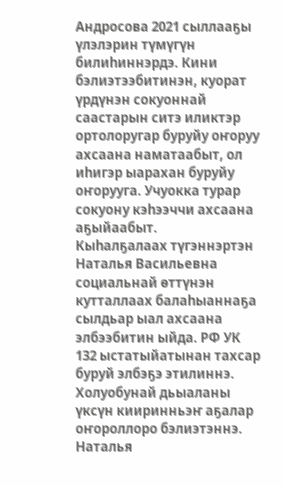Андросова 2021 сыллааҕы үлэлэрин түмүгүн билиһиннэрдэ. Кини бэлиэтээбитинэн, куорат үрдүнэн сокуоннай саастарын ситэ иликтэр ортолоругар буруйу оҥоруу ахсаана наматаабыт, ол иһигэр ыарахан буруйу оҥорууга. Учуокка турар сокуону кэһээччи ахсаана аҕыйаабыт.
Кыһалҕалаах түгэннэртэн Наталья Васильевна социальнай өттүнэн кутталлаах балаһыаннаҕа сылдьар ыал ахсаана элбээбитин ыйда. РФ УК 132 ыстатыйатынан тахсар буруй элбэҕэ этилиннэ. Холуобунай дьыаланы үксүн кииринньэҥ аҕалар оҥороллоро бэлиэтэннэ.
Наталья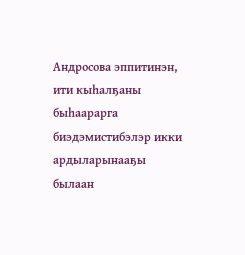Андросова эппитинэн, ити кыһалҕаны быһаарарга биэдэмистибэлэр икки ардыларынааҕы былаан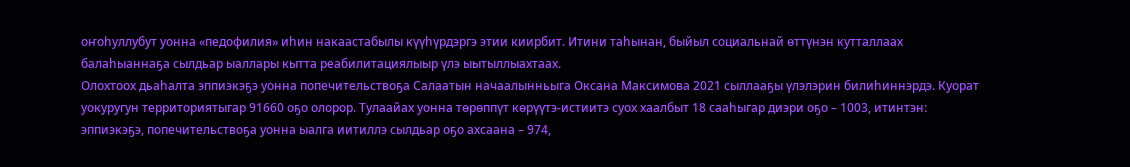оҥоһуллубут уонна «педофилия» иһин накаастабылы күүһүрдэргэ этии киирбит. Итини таһынан, быйыл социальнай өттүнэн кутталлаах балаһыаннаҕа сылдьар ыаллары кытта реабилитациялыыр үлэ ыытыллыахтаах.
Олохтоох дьаһалта эппиэкэҕэ уонна попечительствоҕа Салаатын начаалынньыга Оксана Максимова 2021 сыллааҕы үлэлэрин билиһиннэрдэ. Куорат уокуругун территориятыгар 91660 оҕо олорор. Тулаайах уонна төрөппүт көрүүтэ-истиитэ суох хаалбыт 18 сааһыгар диэри оҕо – 1003, итинтэн: эппиэкэҕэ, попечительствоҕа уонна ыалга иитиллэ сылдьар оҕо ахсаана – 974,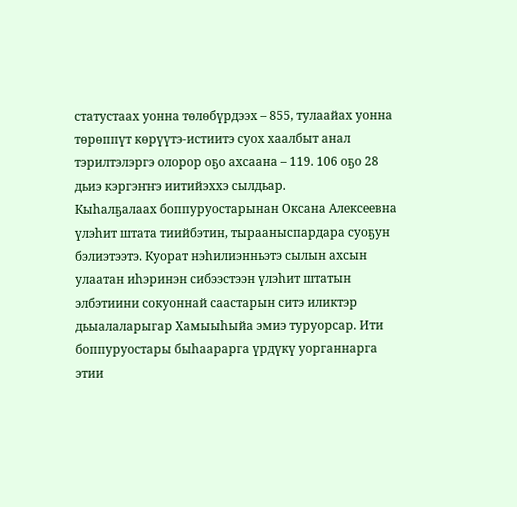статустаах уонна төлөбүрдээх – 855, тулаайах уонна төрөппүт көрүүтэ-истиитэ суох хаалбыт анал тэрилтэлэргэ олорор оҕо ахсаана – 119. 106 оҕо 28 дьиэ кэргэҥҥэ иитийэххэ сылдьар.
Кыһалҕалаах боппуруостарынан Оксана Алексеевна үлэһит штата тиийбэтин, тырааныспардара суоҕун бэлиэтээтэ. Куорат нэһилиэнньэтэ сылын ахсын улаатан иһэринэн сибээстээн үлэһит штатын элбэтиини сокуоннай саастарын ситэ иликтэр дьыалаларыгар Хамыыһыйа эмиэ туруорсар. Ити боппуруостары быһаарарга үрдүкү уорганнарга этии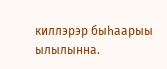киллэрэр быһаарыы ылылынна.